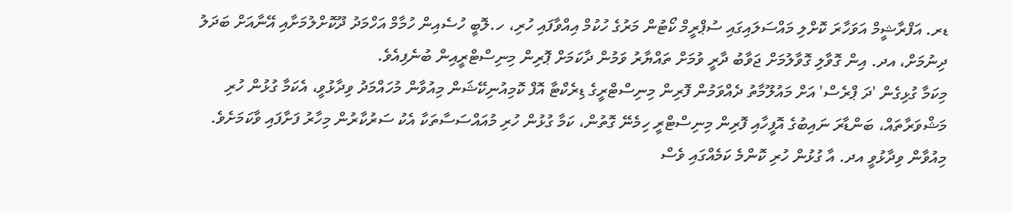ޑރ. އަފްރާޝީމް އަވަހާރަ ކޮށްލި މައްސަލައިގައި ސުޕްރީމް ކޯޓުން މަރުގެ ހުކުމް އިއްވާފައި ހުރި، ހ.ލޮބީ ހުސެއިން ހުމާމް އަހްމަދު ދޫކޮށްލުމަށާއި އޭނާއަށް ބަދަލު ދިނުމަށް، އދ. އިން ގޮވާލި ގޮވާލުމަށް ޖަވާބު ދާރީ ވުމަށް ތައްޔާރު ވަމުން ދާކަމަށް ޕޮރިން މިނިސްޓްރީއިން ބުނެފިއެވެ.
މިކަމާ ގުޅިގެން 'ދަ ޕްރެސް' އަށް މައުލޫމާތު ދެއްވަމުން ފޮރިން މިނިސްޓްރީގެ ޑިރެކްޓާ އޮފް ކޮމިއުނިކޭޝަން މިއުވާން މުހައްމަދު ވިދާޅުވީ، އެކަމާ ގުޅުން ހުރި މަޝްވަރާތައް، ބަންޑާރަ ނައިބުގެ އޮފީހާއި ފޮރިން މިނިސްޓްރީ ހިމެނޭ ގޮތުން، ކަމާ ގުޅުން ހުރި މުއައްސަސާތަކާ އެކު ސަރުކާރުން މިހާރު ފަށާފައި ވާކަމަށެވެ.
މިއުވާން ވިދާޅުވީ އދ. އާ ގުޅުން ހުރި ކޮންމެ ކަމެއްގައި ވެސް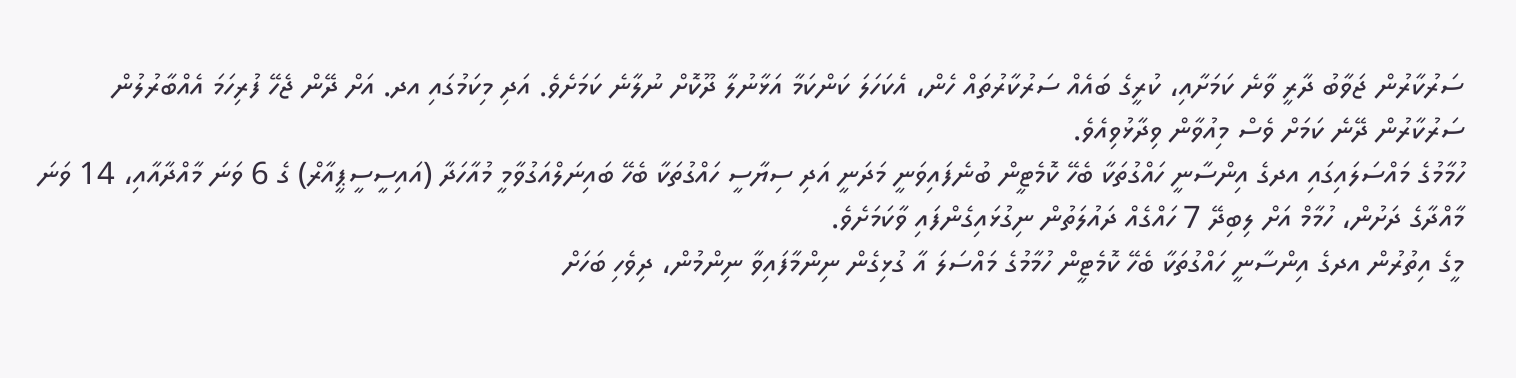ސަރުކާރުން ޖަވާބު ދާރީ ވާނެ ކަމަށާއި، ކުރީގެ ބައެއް ސަރުކާރުތައް ހެން، އެކަހަލަ ކަންކަމާ އަޅާނުލާ ދޫކޮށް ނުލާނެ ކަމަށެވެ. އަދި މިކަމުގައި އދ. އަށް ދޭން ޖެހޭ ފުރިހަމަ އެއްބާރުލުން ސަރުކާރުން ދޭނެ ކަމަށް ވެސް މިއުވާން ވިދާޅުވިއެވެ.
ހުމާމުގެ މައްސަލައިގައި އދގެ އިންސާނީ ހައްގުތަކާ ބެހޭ ކޮމެޓީން ބުނެފައިވަނީ މަދަނީ އަދި ސިޔާސީ ހައްގުތަކާ ބެހޭ ބައިނަލްއަގުވާމީ މުއާހަދާ (އައިސީސީޕީއާރް) ގެ 6 ވަނަ މާއްދާއާއި، 14 ވަނަ މާއްދާގެ ދަށުން، ހުމާމް އަށް ލިބިދޭ 7 ހައްގެއް ދައުލަތުން ނިގުޅައިގެންފައި ވާކަމަށެވެ.
މީގެ އިތުރުން އދގެ އިންސާނީ ހައްގުތަކާ ބެހޭ ކޮމެޓީން ހުމާމުގެ މައްސަލަ އާ ގުޅިގެން ނިންމާފައިވާ ނިންމުން، ދިވެހި ބަހަށް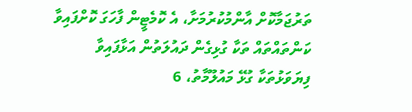ތަރުޖަމާކޮށް އާންމުކުރުމަށާ، އެ ކޮމެޓީން ފާހަގަ ކޮށްފައިވާ ކަންތައްތައް ތަކާ ގުޅިގެން ދައުލަތުން އަޅާފައިވާ ފިޔަވަޅުތަކާ ގުޅޭ މައުލޫމާތު، 6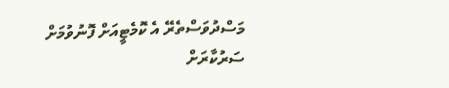މަސްދުވަސްތެރޭ އެ ކޮމެޓީއަށް ފޮނުވުމަށް ސަރުކާރަށް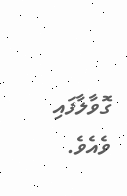ގޮވާލާފައި ވެއެވެ.